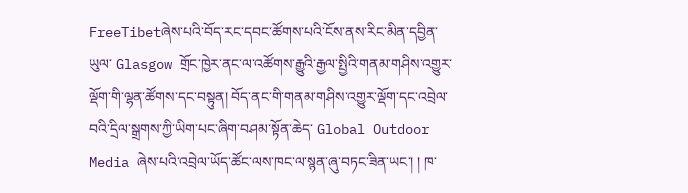FreeTibetཞེས་པའི་བོད་རང་དབང་ཚོགས་པའི་ངོས་ནས་རིང་མིན་དབྱིན་ཡུལ་ Glasgow གྲོང་ཁྱེར་ནང་ལ་འཚོགས་རྒྱུའི་རྒྱལ་སྤྱིའི་གནམ་གཤིས་འགྱུར་ལྡོག་གི་ལྷན་ཚོགས་དང་བསྟུན། བོད་ནང་གི་གནམ་གཤིས་འགྱུར་ལྡོག་དང་འབྲེལ་བའི་དྲིལ་སྒྲགས་ཀྱི་ཡིག་པང་ཞིག་བཤམ་སྟོན་ཆེད་ Global Outdoor Media ཞེས་པའི་འབྲེལ་ཡོད་ཚོང་ལས་ཁང་ལ་སྙན་ཞུ་བཏང་ཟིན་ཡང་། ། ཁ་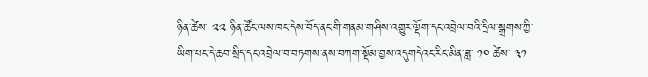ཉིན་ཚེས་ ༢༢ ཉིན་ཚོང་ལས་ཁང་དེས་བོད་ནང་གི་གནམ་གཤིས་འགྱུར་ལྡོག་དང་འབྲེལ་བའི་དྲིལ་སྒྲགས་ཀྱི་ཡིག་པང་དེ་ཆབ་སྲིད་དང་འབྲེལ་བ་བཏགས་ནས་བཀག་སྡོམ་བྱས་འདུགདེའང་རིང་མིན་ཟླ་ ༡༠ ཚེས་ ༣༡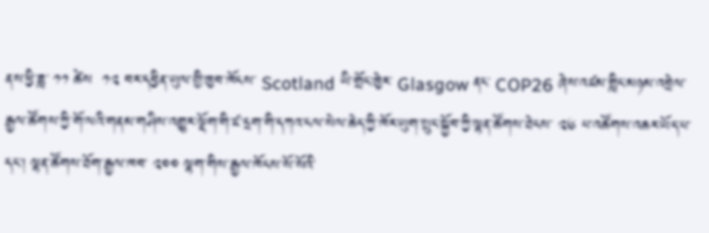ནས་ཕྱི་ཟླ་ ༡༡ ཚེས  ༡༢ བར་དབྱིན་ཡུལ་གྱི་ཁྱབ་ཁོངས་ Scotland ཡི་གྲོང་ཁྱེར་ Glasgow ནང་ COP26 ཞེས་འཛམ་གླིང་མཉམ་འབྲེལ་རྒྱལ་ཚོགས་ཀྱི་གོ་ལའི་གནམ་གཤིས་འགྱུར་ལྡོག་གི་ཛ་དྲག་གི་དཀའ་ངལ་སེལ་ཆེད་ཀྱི་ཁོར་ཡུག་སྲུང་སྐྱོབ་ཀྱི་ལྷན་ཚོགས་ཐེངས་ ༢༦ པ་འཚོགས་འཆར་ཡོད་པ་དང་། ལྷན་ཚོགས་ཐོག་རྒྱལ་ཁབ་ ༢༠༠ ལྷག་གིས་རྒྱལ་ཁོངས་སོ་སོའི་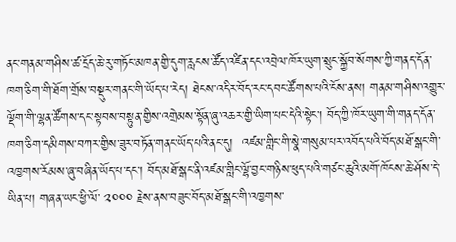ནང་གནམ་གཤིས་ཚ་དྲོད་ཆེ་རུ་གཏོང་མཁན་གྱི་དུག་རླངས་ཚོད་འཛིན་དང་འབྲེལ་ཁོར་ཡུག་སྲུང་སྐྱོབ་སོགས་ཀྱི་གནད་དོན་ཁག་ཅིག་གི་ཐོག་གྲོས་བསྡུར་གནང་གི་ཡོད་པ་རེད། ཐེངས་འདིར་བོད་རང་དབང་ཚོགས་པའི་ངོས་ནས། གནམ་གཤིས་འགྱུར་ལྡོག་གི་ལྷན་ཚོགས་དང་སྟབས་བསྟུན་གྱིས་འགྲེམས་སྟོན་ཞུ་འཆར་གྱི་ཡིག་པང་དེའི་སྟེང་། བོད་ཀྱི་ཁོར་ཡུག་གི་གནད་དོན་ཁག་ཅིག་དམིགས་བཀར་གྱིས་ཟུར་བཏོན་གནང་ཡོད་པའི་ནང་དུ།  འཛམ་གླིང་གི་སྣེ་གསུམ་པར་འབོད་པའི་བོད་མཐོ་སྒང་གི་འཁྱགས་རོམས་ཞུ་བཞིན་ཡོད་པ་དང་། བོད་མཐོ་སྒང་ནི་འཛམ་གླིང་ལྷོ་བྱང་གཉིས་ཕུད་པའི་གཙང་ཆུའི་མགོ་ཁོངས་ཆེ་ཤོས་དེ་ཡིན་པ། གཞན་ཡང་ཕྱི་ལོ་ ༢༠༠༠ རྗེས་ནས་བཟུང་བོད་མཐོ་སྒང་གི་འཁྱགས་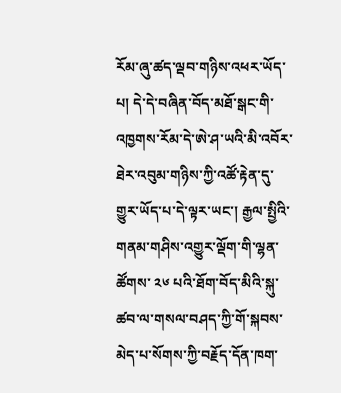རོམ་ཞུ་ཚད་ལྡབ་གཉིས་འཕར་ཡོད་པ། དེ་དེ་བཞིན་བོད་མཐོ་སྒང་གི་འཁྱགས་རོམ་དེ་ཨེ་ཤ་ཡའི་མི་འབོར་ཐེར་འབུམ་གཉིས་ཀྱི་འཚོ་རྟེན་དུ་གྱུར་ཡོད་པ་དེ་ལྟར་ཡང་། རྒྱལ་སྤྱིའི་གནམ་གཤིས་འགྱུར་ལྡོག་གི་ལྷན་ཚོགས་ ༢༦ པའི་ཐོག་བོད་མིའི་སྐུ་ཚབ་ལ་གསལ་བཤད་ཀྱི་གོ་སྐབས་མེད་པ་སོགས་ཀྱི་བརྗོད་དོན་ཁག་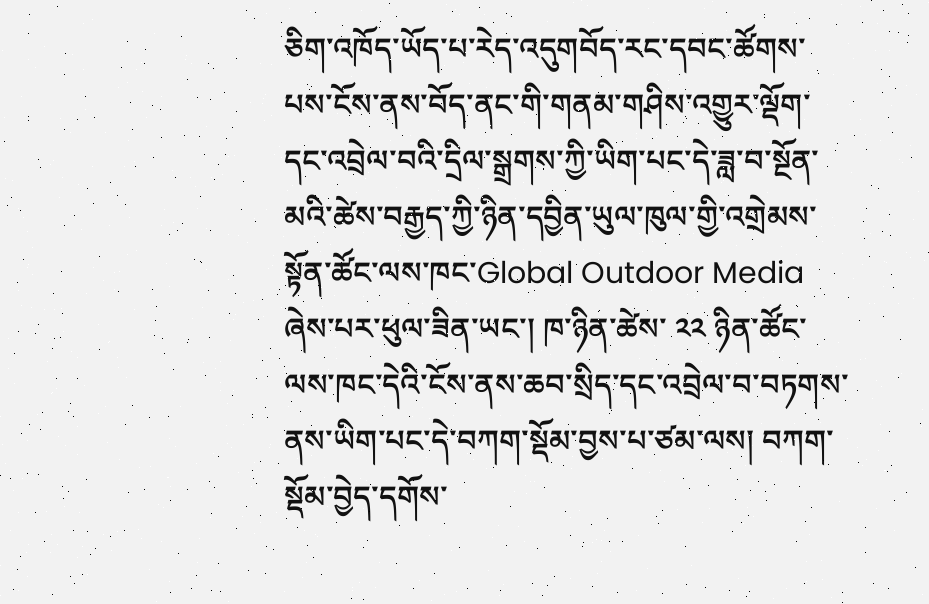ཅིག་འཁོད་ཡོད་པ་རེད་འདུགབོད་རང་དབང་ཚོགས་པས་ངོས་ནས་བོད་ནང་གི་གནམ་གཤིས་འགྱུར་ལྡོག་དང་འབྲེལ་བའི་དྲིལ་སྒྲགས་ཀྱི་ཡིག་པང་དེ་ཟླ་བ་སྔོན་མའི་ཚེས་བརྒྱད་ཀྱི་ཉིན་དབྱིན་ཡུལ་ཁུལ་གྱི་འགྲེམས་སྟོན་ཚོང་ལས་ཁང་Global Outdoor Media ཞེས་པར་ཕུལ་ཟིན་ཡང་། ཁ་ཉིན་ཚེས་ ༢༢ ཉིན་ཚོང་ལས་ཁང་དེའི་ངོས་ནས་ཆབ་སྲིད་དང་འབྲེལ་བ་བཏགས་ནས་ཡིག་པང་དེ་བཀག་སྡོམ་བྱས་པ་ཙམ་ལས། བཀག་སྡོམ་བྱེད་དགོས་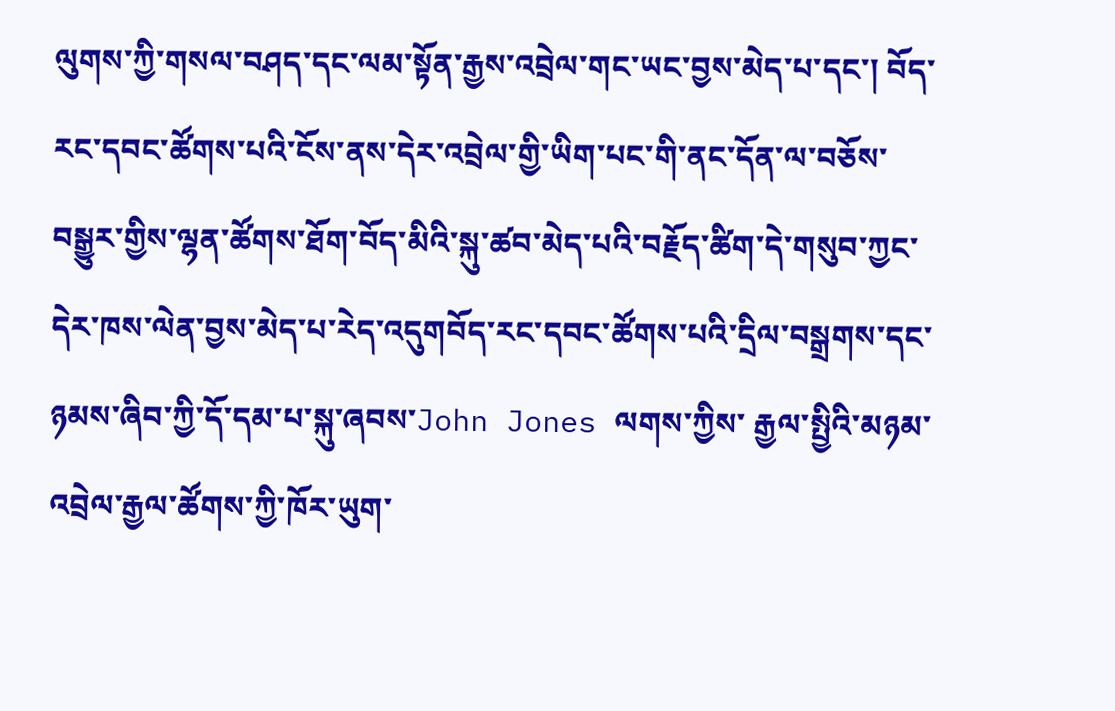ལུགས་ཀྱི་གསལ་བཤད་དང་ལམ་སྟོན་རྒྱས་འབྲེལ་གང་ཡང་བྱས་མེད་པ་དང་། བོད་རང་དབང་ཚོགས་པའི་ངོས་ནས་དེར་འབྲེལ་གྱི་ཡིག་པང་གི་ནང་དོན་ལ་བཅོས་བསྒྱུར་གྱིས་ལྷན་ཚོགས་ཐོག་བོད་མིའི་སྐུ་ཚབ་མེད་པའི་བརྗོད་ཚིག་དེ་གསུབ་ཀྱང་དེར་ཁས་ལེན་བྱས་མེད་པ་རེད་འདུགབོད་རང་དབང་ཚོགས་པའི་དྲིལ་བསྒྲགས་དང་ཉམས་ཞིབ་ཀྱི་དོ་དམ་པ་སྐུ་ཞབས་John Jones ལགས་ཀྱིས་ རྒྱལ་སྤྱིའི་མཉམ་འབྲེལ་རྒྱལ་ཚོགས་ཀྱི་ཁོར་ཡུག་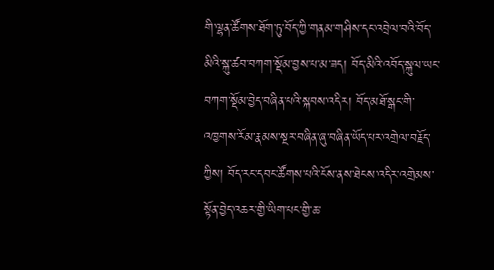གི་ལྷན་ཚོགས་ཐོག་ཏུ་བོད་ཀྱི་གནམ་གཤིས་དང་འབྲེལ་བའི་བོད་མིའི་སྐུ་ཚབ་བཀག་སྡོམ་བྱས་པ་མ་ཟད། བོད་མིའི་འབོད་སྐུལ་ཡང་བཀག་སྡོམ་བྱེད་བཞིན་པའི་སྐབས་འདིར། བོད་མཐོ་སྒང་གི་འཁྱགས་རོམ་རྣམས་སྔར་བཞིན་ཞུ་བཞིན་ཡོད་པར་འགྲེལ་བརྗོད་ཀྱིས། བོད་རང་དབང་ཚོགས་པའི་ངོས་ནས་ཐེངས་འདིར་འགྲེམས་སྟོན་བྱེད་འཆར་གྱི་ཡིག་པང་གྱི་ཆ་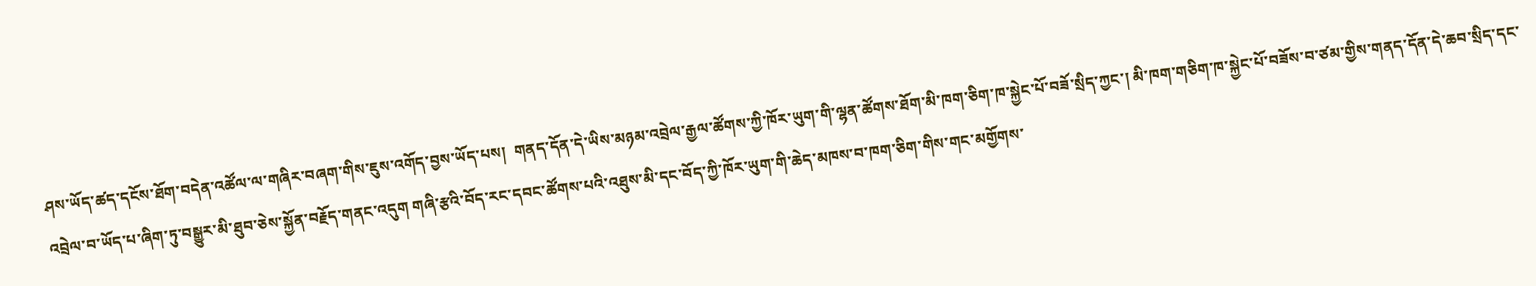ཤས་ཡོད་ཚད་དངོས་ཐོག་བདེན་འཚོལ་ལ་གཞིར་བཞག་གིས་ཇུས་འགོད་བྱས་ཡོད་པས།  གནད་དོན་དེ་ཡིས་མཉམ་འབྲེལ་རྒྱལ་ཚོགས་ཀྱི་ཁོར་ཡུག་གི་ལྷན་ཚོགས་ཐོག་མི་ཁག་ཅིག་ཁ་སྐྱེང་པོ་བཟོ་སྲིད་ཀྱང་། མི་ཁག་གཅིག་ཁ་སྐྱེང་པོ་བཟོས་བ་ཙམ་གྱིས་གནད་དོན་དེ་ཆབ་སྲིད་དང་འབྲེལ་བ་ཡོད་པ་ཞིག་ཏུ་བསྒྱུར་མི་ཐུབ་ཅེས་སྐྱོན་བརྗོད་གནང་འདུག གཞི་རྩའི་བོད་རང་དབང་ཚོགས་པའི་འཐུས་མི་དང་བོད་ཀྱི་ཁོར་ཡུག་གི་ཆེད་མཁས་བ་ཁག་ཅིག་གིས་གང་མགྱོགས་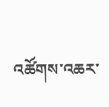འཚོགས་འཆར་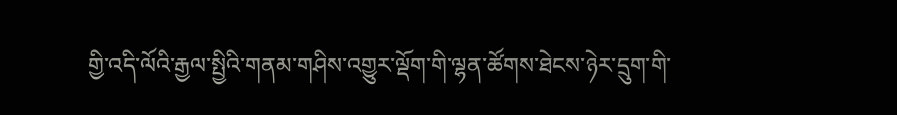གྱི་འདི་ལོའི་རྒྱལ་སྤྱིའི་གནམ་གཤིས་འགྱུར་ལྡོག་གི་ལྷན་ཚོགས་ཐེངས་ཉེར་དྲུག་གི་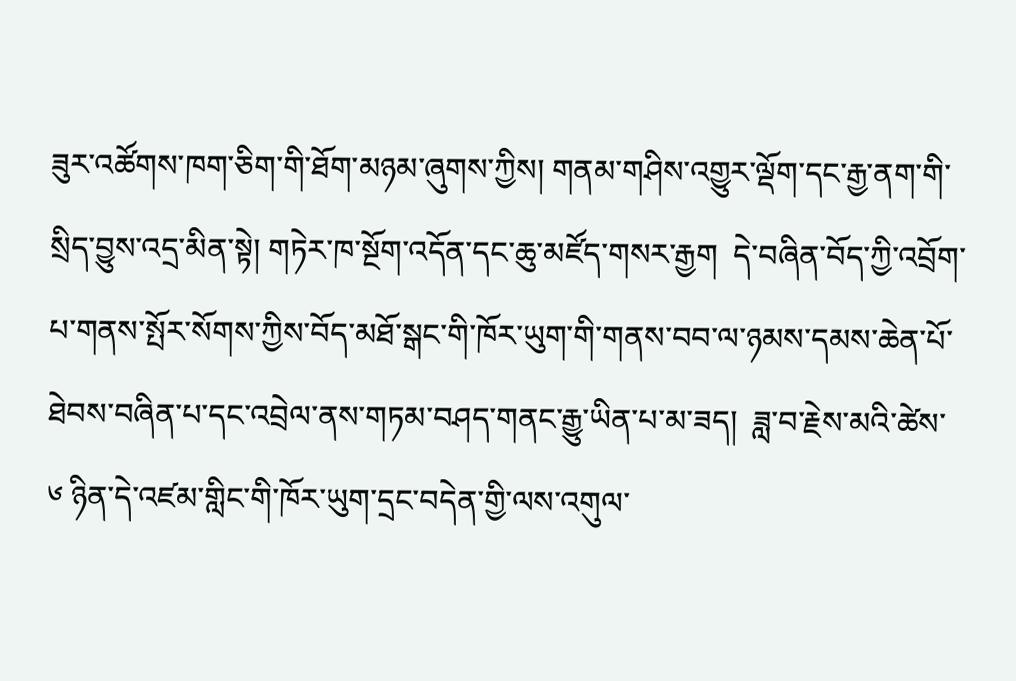ཟུར་འཚོགས་ཁག་ཅིག་གི་ཐོག་མཉམ་ཞུགས་ཀྱིས། གནམ་གཤིས་འགྱུར་ལྡོག་དང་རྒྱ་ནག་གི་སྲིད་བྱུས་འདྲ་མིན་སྟེ། གཏེར་ཁ་སྔོག་འདོན་དང་ཆུ་མཛོད་གསར་རྒྱག  དེ་བཞིན་བོད་ཀྱི་འབྲོག་པ་གནས་སྤོར་སོགས་ཀྱིས་བོད་མཐོ་སྒང་གི་ཁོར་ཡུག་གི་གནས་བབ་ལ་ཉམས་དམས་ཆེན་པོ་ཐེབས་བཞིན་པ་དང་འབྲེལ་ནས་གཏམ་བཤད་གནང་རྒྱུ་ཡིན་པ་མ་ཟད།  ཟླ་བ་རྗེས་མའི་ཚེས་ ༦ ཉིན་དེ་འཛམ་གླིང་གི་ཁོར་ཡུག་དྲང་བདེན་གྱི་ལས་འགུལ་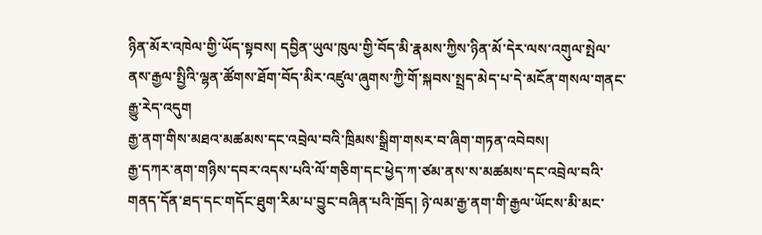ཉིན་མོར་འཁེལ་གྱི་ཡོད་སྟབས། དབྱིན་ཡུལ་ཁུལ་གྱི་བོད་མི་རྣམས་ཀྱིས་ཉིན་མོ་དེར་ལས་འགུལ་སྤེལ་ནས་རྒྱལ་སྤྱིའི་ལྷན་ཚོགས་ཐོག་བོད་མིར་འཛུལ་ཞུགས་ཀྱི་གོ་སྐབས་སྤྲད་མེད་པ་དེ་མངོན་གསལ་གནང་རྒྱུ་རེད་འདུག
རྒྱ་ནག་གིས་མཐའ་མཚམས་དང་འབྲེལ་བའི་ཁྲིམས་སྒྲིག་གསར་བ་ཞིག་གཏན་འབེབས།
རྒྱ་དཀར་ནག་གཉིས་དབར་འདས་པའི་ལོ་གཅིག་དང་ཕྱེད་ཀ་ཙམ་ནས་ས་མཚམས་དང་འབྲེལ་བའི་གནད་དོན་ཐད་དང་གདོང་ཐུག་རིམ་པ་བྱུང་བཞིན་པའི་ཁྲོད། ཉེ་ལམ་རྒྱ་ནག་གི་རྒྱལ་ཡོངས་མི་མང་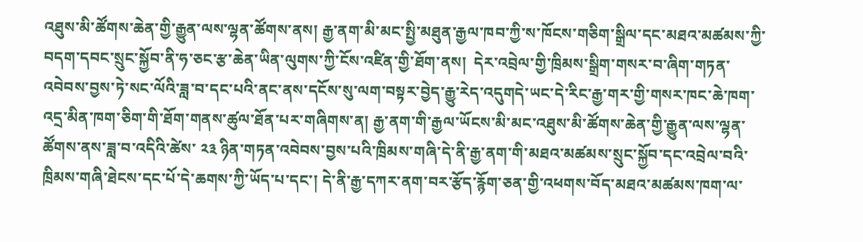འཐུས་མི་ཚོགས་ཆེན་གྱི་རྒྱུན་ལས་ལྷན་ཚོགས་ནས། རྒྱ་ནག་མི་མང་སྤྱི་མཐུན་རྒྱལ་ཁབ་ཀྱི་ས་ཁོངས་གཅིག་སྒྲིལ་དང་མཐའ་མཚམས་ཀྱི་བདག་དབང་སྲུང་སྐྱོབ་ནི་ཧ་ཅང་རྩ་ཆེན་ཡིན་ལུགས་ཀྱི་ངོས་འཛིན་གྱི་ཐོག་ནས།  དེར་འབྲེལ་གྱི་ཁྲིམས་སྒྲིག་གསར་བ་ཞིག་གཏན་འབེབས་བྱས་ཏེ་སང་ལོའི་ཟླ་བ་དང་པའི་ནང་ནས་དངོས་སུ་ལག་བསྟར་བྱེད་རྒྱུ་རེད་འདུགདེ་ཡང་དེ་རིང་རྒྱ་གར་གྱི་གསར་ཁང་ཆེ་ཁག་འདྲ་མིན་ཁག་ཅིག་གི་ཐོག་གནས་ཚུལ་ཐོན་པར་གཞིགས་ན། རྒྱ་ནག་གི་རྒྱལ་ཡོངས་མི་མང་འཐུས་མི་ཚོགས་ཆེན་གྱི་རྒྱུན་ལས་ལྷན་ཚོགས་ནས་ཟླ་བ་འདིའི་ཚེས་ ༢༣ ཉིན་གཏན་འབེབས་བྱས་པའི་ཁྲིམས་གཞི་དེ་ནི་རྒྱ་ནག་གི་མཐའ་མཚམས་སྲུང་སྐྱོབ་དང་འབྲེལ་བའི་ཁྲིམས་གཞི་ཐེངས་དང་པོ་དེ་ཆགས་ཀྱི་ཡོད་པ་དང་། དེ་ནི་རྒྱ་དཀར་ནག་བར་རྩོད་རྙོག་ཅན་གྱི་འཕགས་བོད་མཐའ་མཚམས་ཁག་ལ་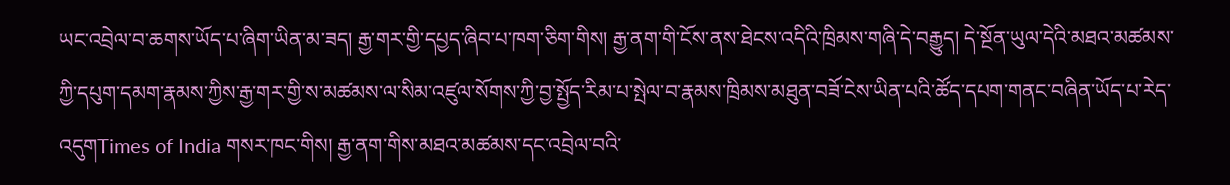ཡང་འབྲེལ་བ་ཆགས་ཡོད་པ་ཞིག་ཡིན་མ་ཟད། རྒྱ་གར་གྱི་དཔྱད་ཞིབ་པ་ཁག་ཅིག་གིས། རྒྱ་ནག་གི་ངོས་ནས་ཐེངས་འདིའི་ཁྲིམས་གཞི་དེ་བརྒྱུད། དེ་སྔོན་ཡུལ་དེའི་མཐའ་མཚམས་ཀྱི་དཔུག་དམག་རྣམས་ཀྱིས་རྒྱ་གར་གྱི་ས་མཚམས་ལ་སིམ་འཛུལ་སོགས་ཀྱི་བྱ་སྤྱོད་རིམ་པ་སྤེལ་བ་རྣམས་ཁྲིམས་མཐུན་བཟོ་ངེས་ཡིན་པའི་ཚོད་དཔག་གནང་བཞིན་ཡོད་པ་རེད་འདུགTimes of India གསར་ཁང་གིས། རྒྱ་ནག་གིས་མཐའ་མཚམས་དང་འབྲེལ་བའི་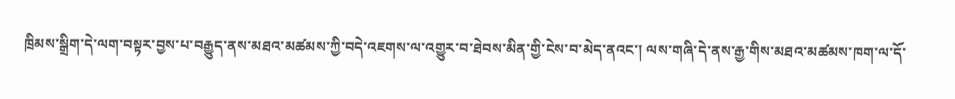ཁྲིམས་སྒྲིག་དེ་ལག་བསྟར་བྱས་པ་བརྒྱུད་ནས་མཐའ་མཚམས་ཀྱི་བདེ་འཇགས་ལ་འགྱུར་བ་ཐེབས་མིན་གྱི་ངེས་བ་མེད་ནའང་། ལས་གཞི་དེ་ནས་རྒྱ་གིས་མཐའ་མཚམས་ཁག་ལ་དོ་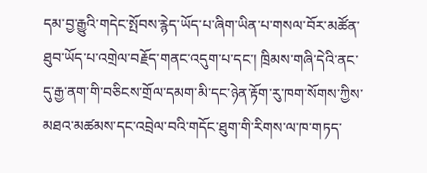དམ་བྱ་རྒྱུའི་གདེང་སྤོབས་རྙེད་ཡོད་པ་ཞིག་ཡིན་པ་གསལ་བོར་མཚོན་ཐུབ་ཡོད་པ་འགྲེལ་བརྗོད་གནང་འདུག་པ་དང་། ཁྲིམས་གཞི་དེའི་ནང་དུ་རྒྱ་ནག་གི་བཅིངས་གྲོལ་དམག་མི་དང་ཉེན་རྟོག་རུ་ཁག་སོགས་ཀྱིས་མཐའ་མཚམས་དང་འབྲེལ་བའི་གདོང་ཐུག་གི་རིགས་ལ་ཁ་གཏད་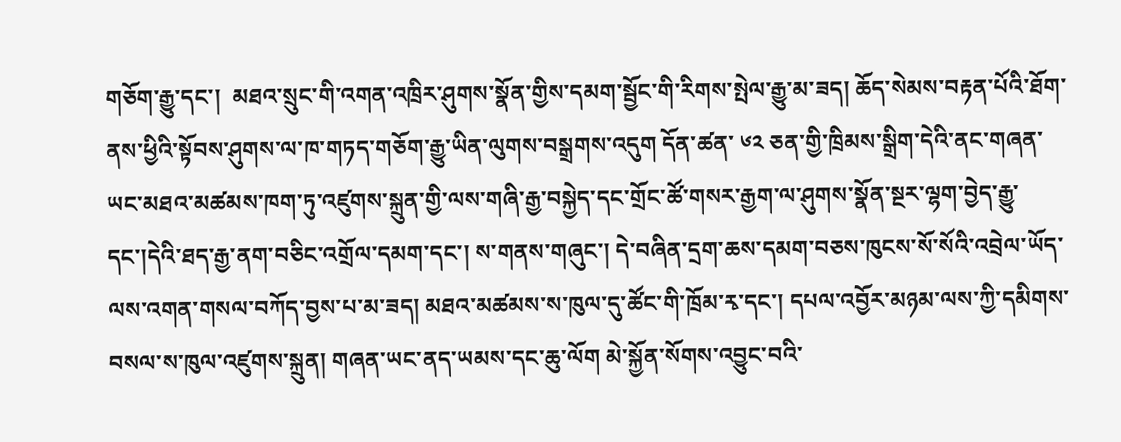གཅོག་རྒྱུ་དང་།  མཐའ་སྲུང་གི་འགན་འཁྲིར་ཤུགས་སྣོན་གྱིས་དམག་སྦྱོང་གི་རིགས་སྤེལ་རྒྱུ་མ་ཟད། ཆོད་སེམས་བརྟན་པོའི་ཐོག་ནས་ཕྱིའི་སྟོབས་ཤུགས་ལ་ཁ་གཏད་གཅོག་རྒྱུ་ཡིན་ལུགས་བསྒྲགས་འདུག དོན་ཚན་ ༦༢ ཅན་གྱི་ཁྲིམས་སྒྲིག་དེའི་ནང་གཞན་ཡང་མཐའ་མཚམས་ཁག་ཏུ་འཛུགས་སྐྲུན་གྱི་ལས་གཞི་རྒྱ་བསྐྱེད་དང་གྲོང་ཚོ་གསར་རྒྱག་ལ་ཤུགས་སྣོན་སྔར་ལྷག་བྱེད་རྒྱུ་དང་།དེའི་ཐད་རྒྱ་ནག་བཅིང་འགྲོལ་དམག་དང་། ས་གནས་གཞུང་། དེ་བཞིན་དྲག་ཆས་དམག་བཅས་ཁུངས་སོ་སོའི་འབྲེལ་ཡོད་ལས་འགན་གསལ་བཀོད་བྱས་པ་མ་ཟད། མཐའ་མཚམས་ས་ཁུལ་དུ་ཚོང་གི་ཁྲོམ་རྭ་དང་། དཔལ་འབྱོར་མཉམ་ལས་ཀྱི་དམིགས་བསལ་ས་ཁུལ་འཛུགས་སྐྲུན། གཞན་ཡང་ནད་ཡམས་དང་ཆུ་ལོག མེ་སྐྱོན་སོགས་འབྱུང་བའི་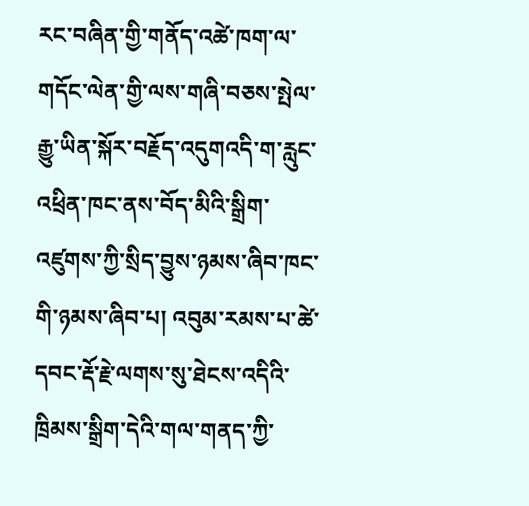རང་བཞིན་གྱི་གནོད་འཚེ་ཁག་ལ་གདོང་ལེན་གྱི་ལས་གཞི་བཅས་སྤེལ་རྒྱུ་ཡིན་སྐོར་བརྗོད་འདུགའདི་ག་རླུང་འཕྲིན་ཁང་ནས་བོད་མིའི་སྒྲིག་འཛུགས་ཀྱི་སྲིད་བྱུས་ཉམས་ཞིབ་ཁང་གི་ཉམས་ཞིབ་པ། འབུམ་རམས་པ་ཚེ་དབང་རྡོ་རྗེ་ལགས་སུ་ཐེངས་འདིའི་ཁྲིམས་སྒྲིག་དེའི་གལ་གནད་ཀྱི་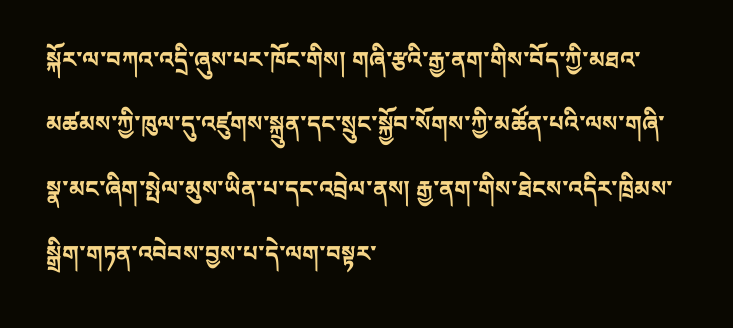སྐོར་ལ་བཀའ་འདྲི་ཞུས་པར་ཁོང་གིས། གཞི་རྩའི་རྒྱ་ནག་གིས་བོད་ཀྱི་མཐའ་མཚམས་ཀྱི་ཁུལ་དུ་འཛུགས་སྐྲུན་དང་སྲུང་སྐྱོབ་སོགས་ཀྱི་མཚོན་པའི་ལས་གཞི་སྣ་མང་ཞིག་སྤེལ་མུས་ཡིན་པ་དང་འབྲེལ་ནས། རྒྱ་ནག་གིས་ཐེངས་འདིར་ཁྲིམས་སྒྲིག་གཏན་འབེབས་བྱས་པ་དེ་ལག་བསྟར་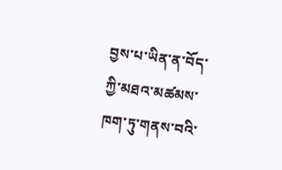བྱས་པ་ཡིན་ན་བོད་ཀྱི་མཐའ་མཚམས་ཁག་ཏུ་གནས་བའི་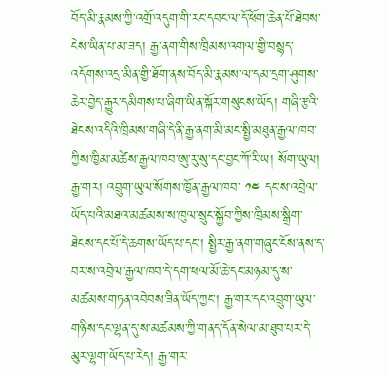བོད་མི་རྣམས་ཀྱི་འགྲོ་འདུག་གི་རང་དབང་ལ་དོ་ཕོག་ཆེན་པོ་ཐེབས་ངེས་ཡིན་པ་མ་ཟད། རྒྱ་ནག་གིས་ཁྲིམས་འགལ་གྱི་བསྙད་འདོགས་འདྲ་མིན་གྱི་ཐོག་ནས་བོད་མི་རྣམས་ལ་དམ་དྲག་ཤུགས་ཆེར་བྱེད་རྒྱུར་དམིགས་པ་ཞིག་ཡིན་སྐོར་གསུངས་ཡོད། གཞི་རྩའི་ཐེངས་འདིའི་ཁྲིམས་གཞི་དེ་ནི་རྒྱ་ནག་མི་མང་སྤྱི་མཐུན་རྒྱལ་ཁབ་ཀྱིས་ཁྱིམ་མཚེས་རྒྱལ་ཁབ་ཨུ་རུ་སུ་དང་བྱང་ཀོ་རི་ཡ། སོག་ཡུལ། རྒྱ་གར། འབྲུག་ཡུལ་སོགས་ཁྱོན་རྒྱལ་ཁབ་ ༡༤ དང་ས་འབྲེལ་ཡོད་པའི་མཐའ་མཚམས་ས་ཁུལ་སྲུང་སྐྱོབ་ཀྱིས་ཁྲིམས་སྒྲིག་ཐེངས་དང་པོ་དེ་ཆགས་ཡོད་པ་དང་། སྤྱིར་རྒྱ་ནག་གཞུང་ངོས་ནས་ད་བར་ས་འབྲེལ་རྒྱལ་ཁབ་དེ་དག་ཕལ་མོ་ཆེ་དང་མཉམ་དུ་ས་མཚམས་གཏན་འབེབས་ཟིན་ཡོད་ཀྱང་། རྒྱ་གར་དང་འབྲུག་ཡུལ་གཉིས་དང་ལྷན་དུ་ས་མཚམས་ཀྱི་གནད་དོན་སེལ་མ་ཐུབ་པར་དེ་མུར་ལྷག་ཡོད་པ་རེད། རྒྱ་གར་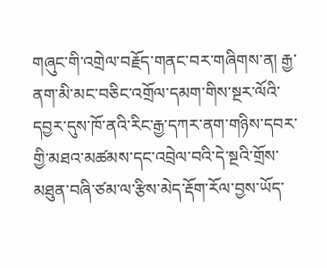གཞུང་གི་འགྲེལ་བརྗོད་གནང་བར་གཞིགས་ན། རྒྱ་ནག་མི་མང་བཅིང་འགྲོལ་དམག་གིས་སྔར་ལོའི་དབྱར་དུས་ཁོ་ནའི་རིང་རྒྱ་དཀར་ནག་གཉིས་དབར་གྱི་མཐའ་མཚམས་དང་འབྲེལ་བའི་དེ་སྔའི་གྲོས་མཐུན་བཞི་ཙམ་ལ་རྩིས་མེད་རྡོག་རོལ་བྱས་ཡོད་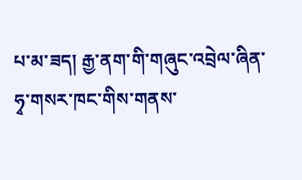པ་མ་ཟད། རྒྱ་ནག་གི་གཞུང་འབྲེལ་ཞིན་ཧྭ་གསར་ཁང་གིས་གནས་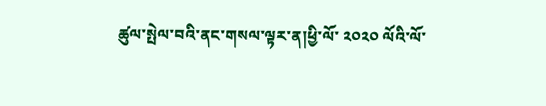ཚུལ་སྤེལ་བའི་ནང་གསལ་ལྟར་ན།ཕྱི་ལོ་ ༢༠༢༠ ལོའི་ལོ་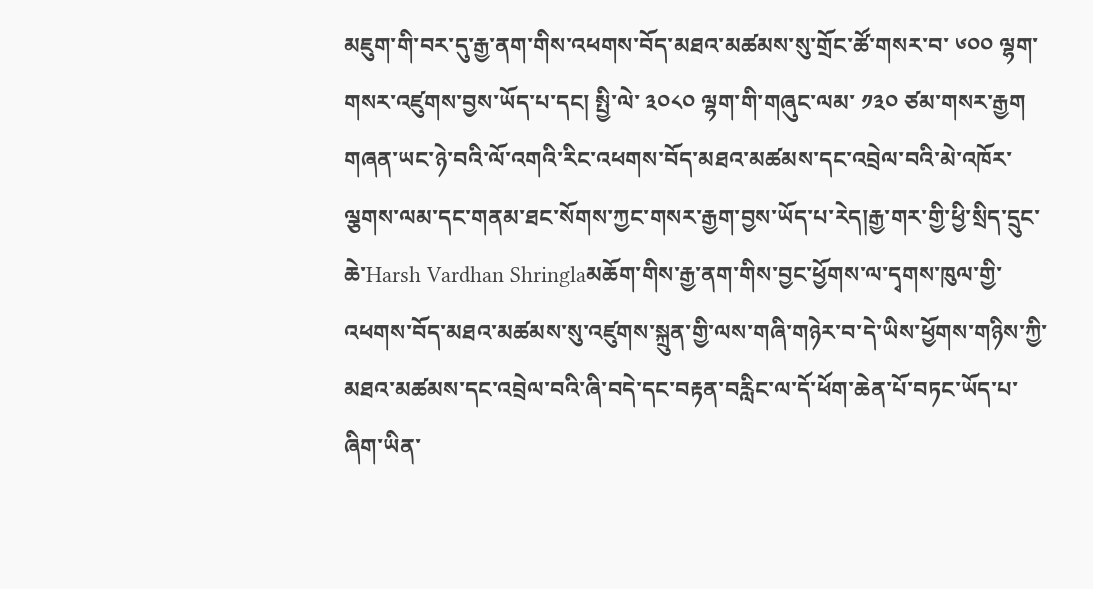མཇུག་གི་བར་དུ་རྒྱ་ནག་གིས་འཕགས་བོད་མཐའ་མཚམས་སུ་གྲོང་ཚོ་གསར་བ་ ༦༠༠ ལྷག་གསར་འཛུགས་བྱས་ཡོད་པ་དང། སྤྱི་ལེ་ ༣༠༨༠ ལྷག་གི་གཞུང་ལམ་ ༡༣༠ ཙམ་གསར་རྒྱག    གཞན་ཡང་ཉེ་བའི་ལོ་འགའི་རིང་འཕགས་བོད་མཐའ་མཚམས་དང་འབྲེལ་བའི་མེ་འཁོར་ལྕགས་ལམ་དང་གནམ་ཐང་སོགས་ཀྱང་གསར་རྒྱག་བྱས་ཡོད་པ་རེད།རྒྱ་གར་གྱི་ཕྱི་སྲིད་དྲུང་ཆེ་Harsh Vardhan Shringlaམཆོག་གིས་རྒྱ་ནག་གིས་བྱང་ཕྱོགས་ལ་དྭགས་ཁུལ་གྱི་འཕགས་བོད་མཐའ་མཚམས་སུ་འཛུགས་སྐྲུན་གྱི་ལས་གཞི་གཉེར་བ་དེ་ཡིས་ཕྱོགས་གཉིས་ཀྱི་མཐའ་མཚམས་དང་འབྲེལ་བའི་ཞི་བདེ་དང་བརྟན་བརླིང་ལ་དོ་ཕོག་ཆེན་པོ་བཏང་ཡོད་པ་ཞིག་ཡིན་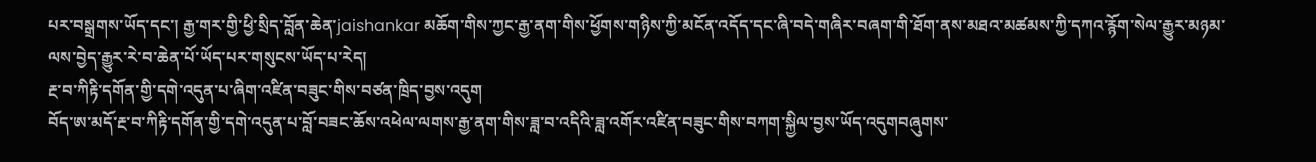པར་བསྒྲགས་ཡོད་དང་། རྒྱ་གར་གྱི་ཕྱི་སྲིད་བློན་ཆེན་jaishankar མཆོག་གིས་ཀྱང་རྒྱ་ནག་གིས་ཕྱོགས་གཉིས་ཀྱི་མངོན་འདོད་དང་ཞི་བདེ་གཞིར་བཞག་གི་ཐོག་ནས་མཐའ་མཚམས་ཀྱི་དཀའ་རྙོག་སེལ་རྒྱུར་མཉམ་ལས་བྱེད་རྒྱུར་རེ་བ་ཆེན་པོ་ཡོད་པར་གསུངས་ཡོད་པ་རེད།
རྔ་བ་ཀིརྟི་དགོན་གྱི་དགེ་འདུན་པ་ཞིག་འཛིན་བཟུང་གིས་བཙན་ཁྲིད་བྱས་འདུག
བོད་ཨ་མདོ་རྔ་བ་ཀིརྟི་དགོན་གྱི་དགེ་འདུན་པ་བློ་བཟང་ཆོས་འཕེལ་ལགས་རྒྱ་ནག་གིས་ཟླ་བ་འདིའི་ཟླ་འགོར་འཛིན་བཟུང་གིས་བཀག་སྐྱིལ་བྱས་ཡོད་འདུགབཞུགས་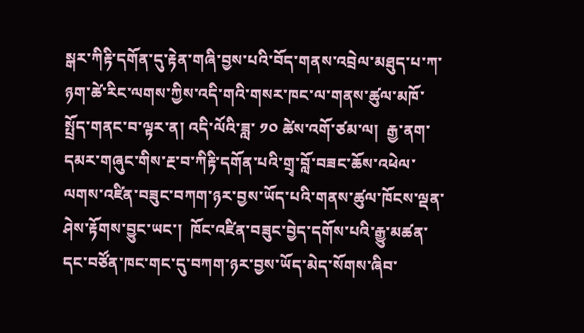སྒར་ཀིརྟི་དགོན་དུ་རྟེན་གཞི་བྱས་པའི་བོད་གནས་འབྲེལ་མཐུད་པ་ཀ་ཉག་ཚེ་རིང་ལགས་ཀྱིས་འདི་གའི་གསར་ཁང་ལ་གནས་ཚུལ་མཁོ་སྤྲོད་གནང་བ་ལྟར་ན། འདི་ལོའི་ཟླ་ ༡༠ ཚེས་འགོ་ཙམ་ལ།  རྒྱ་ནག་དམར་གཞུང་གིས་རྔ་བ་ཀིརྟི་དགོན་པའི་གྲྭ་བློ་བཟང་ཆོས་འཕེལ་ལགས་འཛིན་བཟུང་བཀག་ཉར་བྱས་ཡོད་པའི་གནས་ཚུལ་ཁོངས་ལྡན་ཤེས་རྟོགས་བྱུང་ཡང་།  ཁོང་འཛིན་བཟུང་བྱེད་དགོས་པའི་རྒྱུ་མཚན་དང་བཙོན་ཁང་གང་དུ་བཀག་ཉར་བྱས་ཡོད་མེད་སོགས་ཞིབ་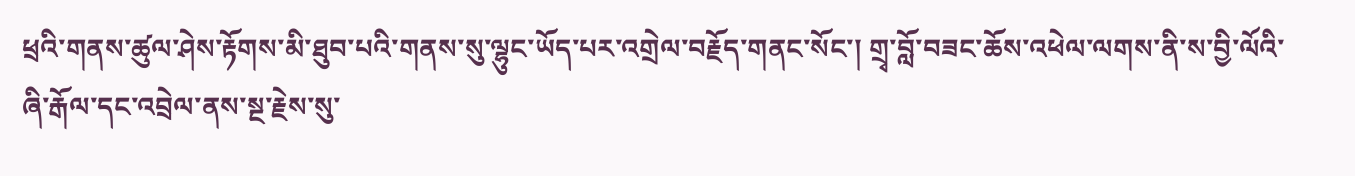ཕྲའི་གནས་ཚུལ་ཤེས་རྟོགས་མི་ཐུབ་པའི་གནས་སུ་ལྷུང་ཡོད་པར་འགྲེལ་བརྗོད་གནང་སོང་། གྲྭ་བློ་བཟང་ཆོས་འཕེལ་ལགས་ནི་ས་བྱི་ལོའི་ཞི་རྒོལ་དང་འབྲེལ་ནས་སྔ་རྗེས་སུ་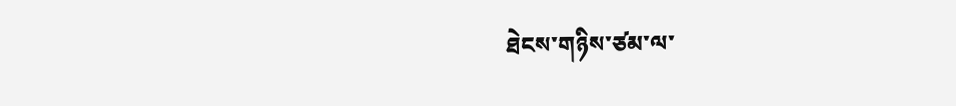ཐེངས་གཉིས་ཙམ་ལ་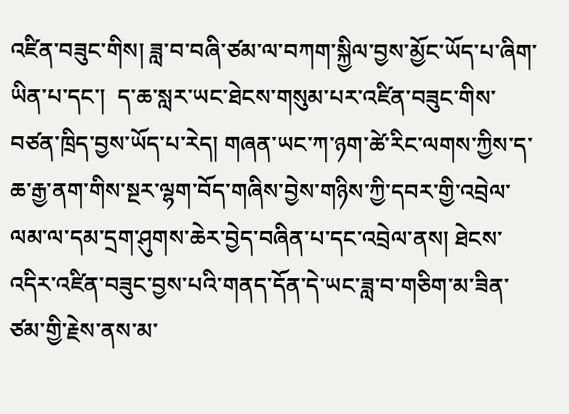འཛིན་བཟུང་གིས། ཟླ་བ་བཞི་ཙམ་ལ་བཀག་སྐྱིལ་བྱས་མྱོང་ཡོད་པ་ཞིག་ཡིན་པ་དང་།  ད་ཆ་སླར་ཡང་ཐེངས་གསུམ་པར་འཛིན་བཟུང་གིས་བཙན་ཁྲིད་བྱས་ཡོད་པ་རེད། གཞན་ཡང་ཀ་ཉག་ཚེ་རིང་ལགས་ཀྱིས་ད་ཆ་རྒྱ་ནག་གིས་སྔར་ལྷག་བོད་གཞིས་བྱེས་གཉིས་ཀྱི་དབར་གྱི་འབྲེལ་ལམ་ལ་དམ་དྲག་ཤུགས་ཆེར་བྱེད་བཞིན་པ་དང་འབྲེལ་ནས། ཐེངས་འདིར་འཛིན་བཟུང་བྱས་པའི་གནད་དོན་དེ་ཡང་ཟླ་བ་གཅིག་མ་ཟིན་ཙམ་གྱི་རྗེས་ནས་མ་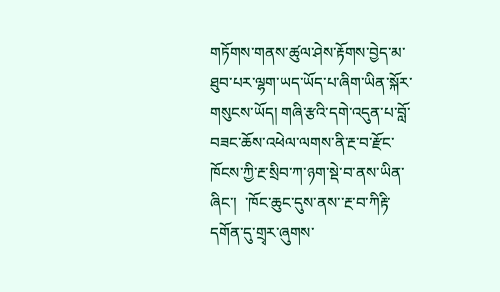གཏོགས་གནས་ཚུལ་ཤེས་རྟོགས་བྱེད་མ་ཐུབ་པར་ལྷག་ཡད་ཡོད་པ་ཞིག་ཡིན་སྐོར་གསུངས་ཡོད། གཞི་རྩའི་དགེ་འདུན་པ་བློ་བཟང་ཆོས་འཕེལ་ལགས་ནི་རྔ་བ་རྫོང་ཁོངས་ཀྱི་རྔ་སྲིབ་ཀ་ཉག་སྡེ་བ་ནས་ཡིན་ཞིང་།  ་ཁོང་ཆུང་དུས་ནས་་རྔ་བ་ཀིརྟི་དགོན་དུ་གྲྭར་ཞུགས་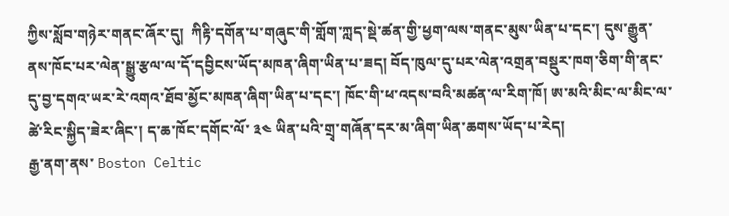ཀྱིས་སློབ་གཉེར་གནང་ཞོར་དུ།  ཀིརྟི་དགོན་པ་གཞུང་གི་གློག་ཀླད་སྡེ་ཚན་གྱི་ཕྱག་ལས་གནང་མུས་ཡིན་པ་དང་། དུས་རྒྱུན་ནས་ཁོང་པར་ལེན་སྒྱུ་རྩལ་ལ་དོ་དབྱིངས་ཡོད་མཁན་ཞིག་ཡིན་པ་ཟད། བོད་ཁུལ་དུ་པར་ལེན་འགྲན་བསྡུར་ཁག་ཅིག་གི་ནང་དུ་བྱ་དགའ་ཡར་རེ་འགའ་ཐོབ་མྱོང་མཁན་ཞིག་ཡིན་པ་དང་། ཁོང་གི་ཕ་འདས་བའི་མཚན་ལ་རིག་ཁོ། ཨ་མའི་མིང་ལ་མིང་ལ་ཚེ་རིང་སྐྱིད་ཟེར་ཞིང་། ད་ཆ་ཁོང་དགོང་ལོ་ ༣༤ ཡིན་པའི་གྲྭ་གཞོན་དར་མ་ཞིག་ཡིན་ཆགས་ཡོད་པ་རེད།
རྒྱ་ནག་ནས་ Boston Celtic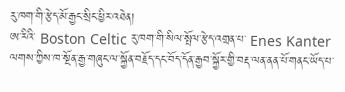རུ་ཁག་གི་རྩེད་མོ་རྒྱང་སྲིང་ཕྱིར་འཐེན།
ཨ་རིའི་ Boston Celtic རུ་ཁག་གི་སིལ་སྤོལ་རྩེད་འགྲན་པ་ Enes Kanter ལགས་ཀྱིས་ཁ་སྔོན་རྒྱ་གཞུང་ལ་སྐྱོན་བརྗོད་དང་བོད་དོན་རྒྱབ་སྐྱོར་གྱི་བརྡ་ལན་ནན་པོ་གནང་ཡོད་པ་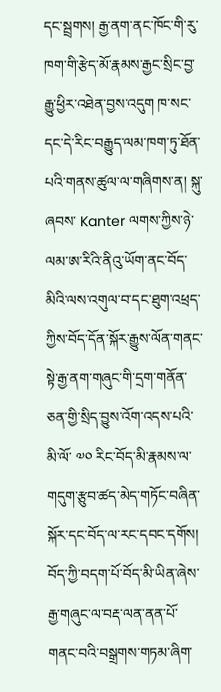དང་སྦྲགས། རྒྱ་ནག་ནང་ཁོང་གི་རུ་ཁག་གི་རྩེད་མོ་རྣམས་རྒྱང་སྲིང་བྱ་རྒྱུ་ཕྱིར་འཐེན་བྱས་འདུག ཁ་སང་དང་དེ་རིང་བརྒྱུད་ལམ་ཁག་ཏུ་ཐོན་པའི་གནས་ཚུལ་ལ་གཞིགས་ན། སྐུ་ཞབས་ Kanter ལགས་ཀྱིས་ཉེ་ལམ་ཨ་རིའི་ནིའུ་ཡོག་ནང་བོད་མིའི་ལས་འགུལ་བ་དང་ཐུག་འཕྲད་ཀྱིས་བོད་དོན་སྐོར་རྒྱུས་ལོན་གནང་སྟེ་རྒྱ་ནག་གཞུང་གི་དྲག་གནོན་ཅན་གྱི་སྲིད་བྱུས་འོག་འདས་པའི་མི་ལོ་ ༧༠ རིང་བོད་མི་རྣམས་ལ་གདུག་རྩུབ་ཚད་མེད་གཏོང་བཞིན་སྐོར་དང་བོད་ལ་རང་དབང་དགོས། བོད་ཀྱི་བདག་པོ་བོད་མི་ཡིན་ཞེས་རྒྱ་གཞུང་ལ་བརྡ་ལན་ནན་པོ་གནང་བའི་བསྒྲགས་གཏམ་ཞིག་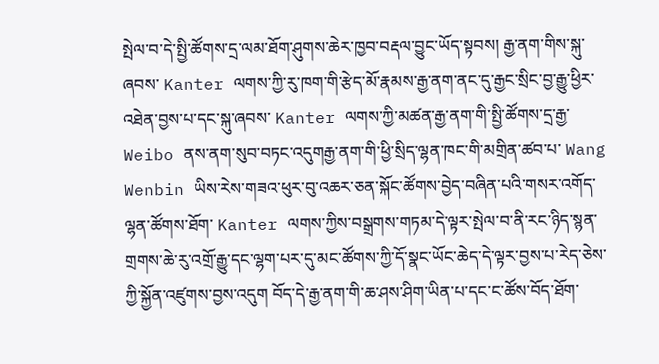སྤེལ་བ་དེ་སྤྱི་ཚོགས་དྲ་ལམ་ཐོག་ཤུགས་ཆེར་ཁྱབ་བརྡལ་བྱུང་ཡོད་སྟབས། རྒྱ་ནག་གིས་སྐུ་ཞབས་ Kanter ལགས་ཀྱི་རུ་ཁག་གི་རྩེད་མོ་རྣམས་རྒྱ་ནག་ནང་དུ་རྒྱང་སྲིང་བྱ་རྒྱུ་ཕྱིར་འཐེན་བྱས་པ་དང་སྐུ་ཞབས་ Kanter ལགས་ཀྱི་མཚན་རྒྱ་ནག་གི་སྤྱི་ཚོགས་དྲ་རྒྱ་ Weibo ནས་ནག་སུབ་བཏང་འདུགརྒྱ་ནག་གི་ཕྱི་སྲིད་ལྷན་ཁང་གི་མགྲིན་ཚབ་པ་ Wang Wenbin ཡིས་རེས་གཟའ་ཕུར་བུ་འཆར་ཅན་སྐོང་ཚོགས་བྱེད་བཞིན་པའི་གསར་འགོད་ལྷན་ཚོགས་ཐོག་ Kanter ལགས་ཀྱིས་བསྒྲགས་གཏམ་དེ་ལྟར་སྤེལ་བ་ནི་རང་ཉིད་སྙན་གྲགས་ཆེ་རུ་འགྲོ་རྒྱུ་དང་ལྷག་པར་དུ་མང་ཚོགས་ཀྱི་དོ་སྣང་ཡོང་ཆེད་དེ་ལྟར་བྱས་པ་རེད་ཅེས་ཀྱི་སྐྱོན་འཛུགས་བྱས་འདུག བོད་དེ་རྒྱ་ནག་གི་ཆ་ཤས་ཤིག་ཡིན་པ་དང་ང་ཚོས་བོད་ཐོག་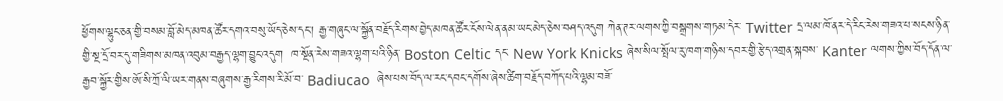ཕྱོགས་ལྷུང་ཅན་གྱི་བསམ་བློ་མེད་མཁན་ཚོར་དགའ་བསུ་ཡོད་ཅེས་དང་། རྒྱ་གཞུང་ལ་སྐྱོན་བརྗོད་རིགས་བྱེད་མཁན་ཚོར་ངོས་ལེན་ནམ་ཡང་མེད་ཅེས་བཤད་འདུག ཀེན་ཊར་ལགས་ཀྱི་བསྒྲགས་གཏམ་དེར་ Twitter དྲ་ལམ་ཁོ་ནར་དེ་རིང་རེས་གཟའ་པ་སངས་ཉིན་གྱི་སྔ་དྲོ་བར་དུ་གཟིགས་མཁན་འབུམ་བརྒྱད་ལྷག་བྱུང་འདུག  ཁ་སྔོན་རེས་གཟའ་ལྷག་པའི་ཉིན་ Boston Celtic དང་ New York Knicks ཞེས་སིལ་སྤོལ་རུ་ཁག་གཉིས་དབར་གྱི་རྩེད་འགྲན་སྐབས་ Kanter ལགས་ཀྱིས་བོད་དོན་ལ་རྒྱབ་སྐྱོར་གྱིས་ཨོ་སི་ཀྲོ་ལི་ཡར་གནས་བཞུགས་རྒྱ་རིགས་རི་མོ་བ་ Badiucao  ཞེས་པས་བོད་ལ་རང་དབང་དགོས་ཞེས་ཚིག་བརྗོད་བཀོད་པའི་ལྷམ་བཟོ་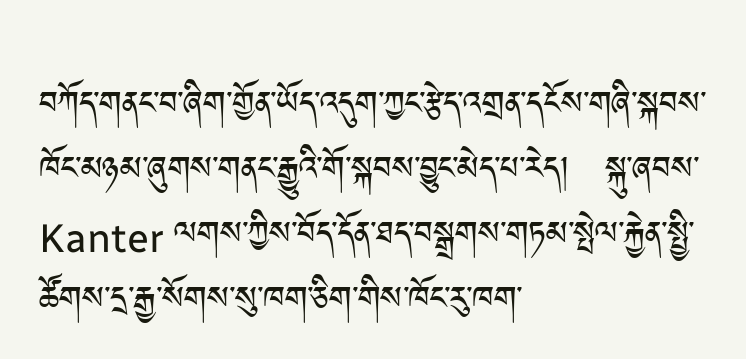བཀོད་གནང་བ་ཞིག་གྱོན་ཡོད་འདུག་ཀྱང་རྩེད་འགྲན་དངོས་གཞི་སྐབས་ཁོང་མཉམ་ཞུགས་གནང་རྒྱུའི་གོ་སྐབས་བྱུང་མེད་པ་རེད།   སྐུ་ཞབས་ Kanter ལགས་ཀྱིས་བོད་དོན་ཐད་བསྒྲགས་གཏམ་སྤེལ་རྐྱེན་སྤྱི་ཚོགས་དྲ་རྒྱ་སོགས་སུ་ཁག་ཅིག་གིས་ཁོང་རུ་ཁག་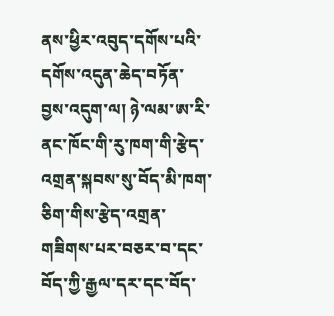ནས་ཕྱིར་འབུད་དགོས་པའི་དགོས་འདུན་ཆེད་བཏོན་བྱས་འདུག་ལ། ཉེ་ལམ་ཨ་རི་ནང་ཁོང་གི་རུ་ཁག་གི་རྩེད་འགྲན་སྐབས་སུ་བོད་མི་ཁག་ཅིག་གིས་རྩེད་འགྲན་གཟིགས་པར་བཅར་བ་དང་བོད་ཀྱི་རྒྱལ་དར་དང་བོད་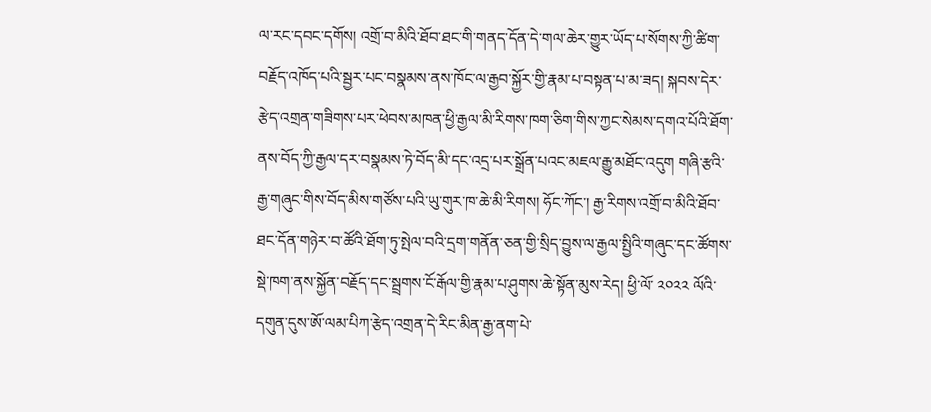ལ་རང་དབང་དགོས། འགྲོ་བ་མིའི་ཐོབ་ཐང་གི་གནད་དོན་དེ་གལ་ཆེར་གྱུར་ཡོད་པ་སོགས་ཀྱི་ཚིག་བརྗོད་འཁོད་པའི་སྦྱར་པང་བསྣམས་ནས་ཁོང་ལ་རྒྱབ་སྐྱོར་གྱི་རྣམ་པ་བསྟན་པ་མ་ཟད། སྐབས་དེར་རྩེད་འགྲན་གཟིགས་པར་ཕེབས་མཁན་ཕྱི་རྒྱལ་མི་རིགས་ཁག་ཅིག་གིས་ཀྱང་སེམས་དགའ་པོའི་ཐོག་ནས་བོད་ཀྱི་རྒྱལ་དར་བསྣམས་ཏེ་བོད་མི་དང་འདྲ་པར་སྒྲོན་པའང་མཇལ་རྒྱུ་མཐོང་འདུག གཞི་རྩའི་རྒྱ་གཞུང་གིས་བོད་མིས་གཙོས་པའི་ཡུ་གུར་ཁ་ཆེ་མི་རིགས། ཧོང་ཀོང་། རྒྱ་རིགས་འགྲོ་བ་མིའི་ཐོབ་ཐང་དོན་གཉེར་བ་ཚོའི་ཐོག་ཏུ་སྤེལ་བའི་དྲག་གནོན་ཅན་གྱི་སྲིད་བྱུས་ལ་རྒྱལ་སྤྱིའི་གཞུང་དང་ཚོགས་སྡེ་ཁག་ནས་སྐྱོན་བརྗོད་དང་སྦྲགས་ངོ་རྒོལ་གྱི་རྣམ་པ་ཤུགས་ཆེ་སྟོན་མུས་རེད། ཕྱི་ལོ་ ༢༠༢༢ ལོའི་དགུན་དུས་ཨོ་ལམ་པིཀ་རྩེད་འགྲན་དེ་རིང་མིན་རྒྱ་ནག་པེ་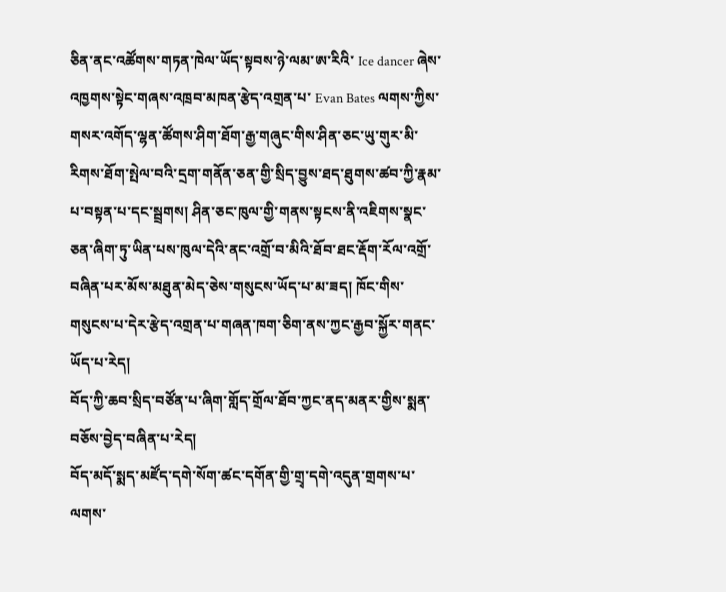ཅིན་ནང་འཚོགས་གཏན་ཁེལ་ཡོད་སྟབས་ཉེ་ལམ་ཨ་རིའི་ Ice dancer ཞེས་འཁྱགས་སྟེང་གཞས་འཁྲབ་མཁན་རྩེད་འགྲན་པ་ Evan Bates ལགས་ཀྱིས་གསར་འགོད་ལྷན་ཚོགས་ཤིག་ཐོག་རྒྱ་གཞུང་གིས་ཤིན་ཅང་ཡུ་གུར་མི་རིགས་ཐོག་སྤེལ་བའི་དྲག་གནོན་ཅན་གྱི་སྲིད་བྱུས་ཐད་ཐུགས་ཚབ་ཀྱི་རྣམ་པ་བསྟན་པ་དང་སྦྲགས། ཤིན་ཅང་ཁུལ་གྱི་གནས་སྟངས་ནི་འཇིགས་སྣང་ཅན་ཞིག་ཏུ་ཡིན་པས་ཁུལ་དེའི་ནང་འགྲོ་བ་མིའི་ཐོབ་ཐང་རྡོག་རོལ་འགྲོ་བཞིན་པར་མོས་མཐུན་མེད་ཅེས་གསུངས་ཡོད་པ་མ་ཟད། ཁོང་གིས་གསུངས་པ་དེར་རྩེད་འགྲན་པ་གཞན་ཁག་ཅིག་ནས་ཀྱང་རྒྱབ་སྐྱོར་གནང་ཡོད་པ་རེད།
བོད་ཀྱི་ཆབ་སྲིད་བཙོན་པ་ཞིག་གློད་གྲོལ་ཐོབ་ཀྱང་ནད་མནར་གྱིས་སྨན་བཅོས་བྱེད་བཞིན་པ་རེད།
བོད་མདོ་སྨད་མཛོད་དགེ་སོག་ཚང་དགོན་གྱི་གྲྭ་དགེ་འདུན་གྲགས་པ་ལགས་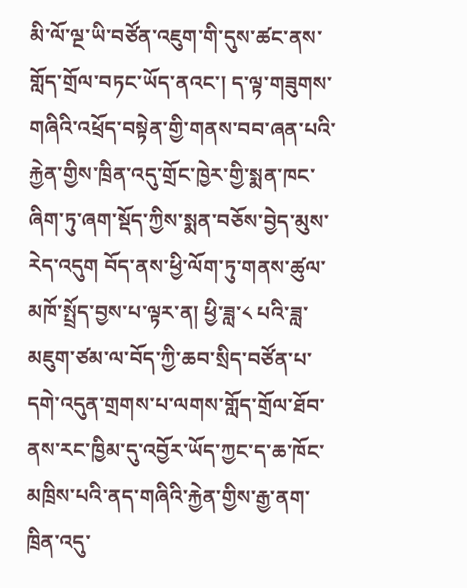མི་ལོ་ལྔ་ཡི་བཙོན་འཇུག་གི་དུས་ཚང་ནས་གློད་གྲོལ་བཏང་ཡོད་ནའང་། ད་ལྟ་གཟུགས་གཞིའི་འཕྲོད་བསྟེན་གྱི་གནས་བབ་ཞན་པའི་རྐྱེན་གྱིས་ཁྲིན་འདུ་གྲོང་ཁྱེར་གྱི་སྨན་ཁང་ཞིག་ཏུ་ཞག་སྡོད་ཀྱིས་སྨན་བཅོས་བྱེད་མུས་རེད་འདུག བོད་ནས་ཕྱི་ལོག་ཏུ་གནས་ཚུལ་མཁོ་སྤྲོད་བྱས་པ་ལྟར་ན། ཕྱི་ཟླ་༨ པའི་ཟླ་མཇུག་ཙམ་ལ་བོད་ཀྱི་ཆབ་སྲིད་བཙོན་པ་དགེ་འདུན་གྲགས་པ་ལགས་གློད་གྲོལ་ཐོབ་ནས་རང་ཁྱིམ་དུ་འབྱོར་ཡོད་ཀྱང་ད་ཆ་ཁོང་མཁྲིས་པའི་ནད་གཞིའི་རྐྱེན་གྱིས་རྒྱ་ནག་ཁྲིན་འདུ་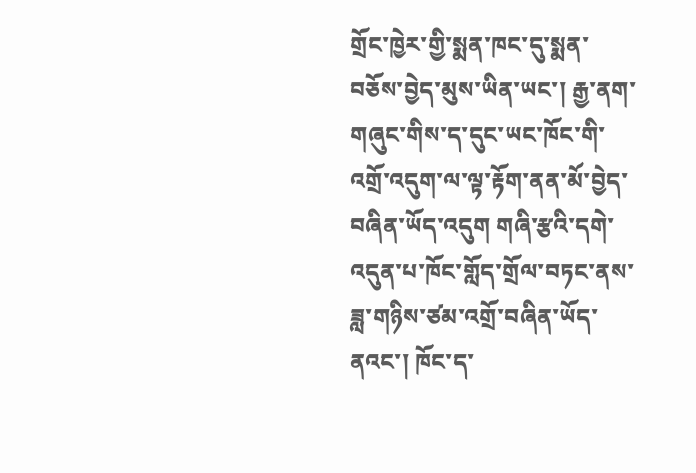གྲོང་ཁྱེར་གྱི་སྨན་ཁང་དུ་སྨན་བཅོས་བྱེད་མུས་ཡིན་ཡང་། རྒྱ་ནག་གཞུང་གིས་ད་དུང་ཡང་ཁོང་གི་འགྲོ་འདུག་ལ་ལྟ་རྟོག་ནན་མོ་བྱེད་བཞིན་ཡོད་འདུག གཞི་རྩའི་དགེ་འདུན་པ་ཁོང་གློད་གྲོལ་བཏང་ནས་ཟླ་གཉིས་ཙམ་འགྲོ་བཞིན་ཡོད་ནའང་། ཁོང་ད་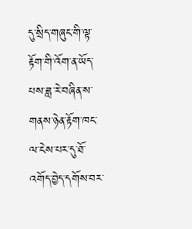དུ་སྲིད་གཞུང་གི་ལྟ་རྟོག་གི་འོག་ན་ཡོད་པས་ཟླ་རེ་བཞིན་ས་གནས་ཉེན་རྟོག་ཁང་ལ་ངེས་པར་དུ་ཐོ་འགོད་བྱེད་དགོས་བར་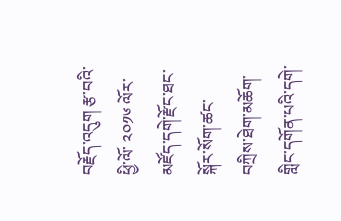བརྗོད་འདུག རྩ་བའི་ཕྱི་ལོ་ ༢༠༡༦ ལོར་མཛོད་དགེ་རྫོང་ཐང་སྐོར་སོག་ཚང་བཀྲིས་ཐེག་མཆོག་གླིང་དགོན་པའི་དགེ་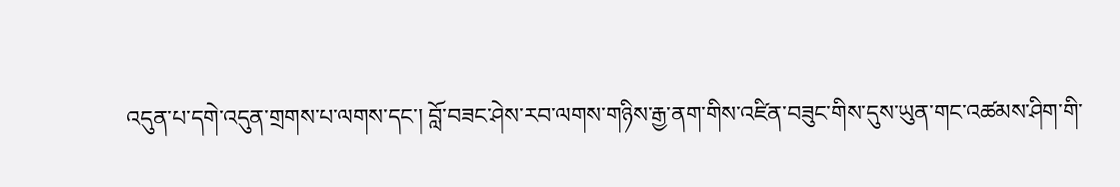འདུན་པ་དགེ་འདུན་གྲགས་པ་ལགས་དང་། བློ་བཟང་ཤེས་རབ་ལགས་གཉིས་རྒྱ་ནག་གིས་འཛིན་བཟུང་གིས་དུས་ཡུན་གང་འཚམས་ཤིག་གི་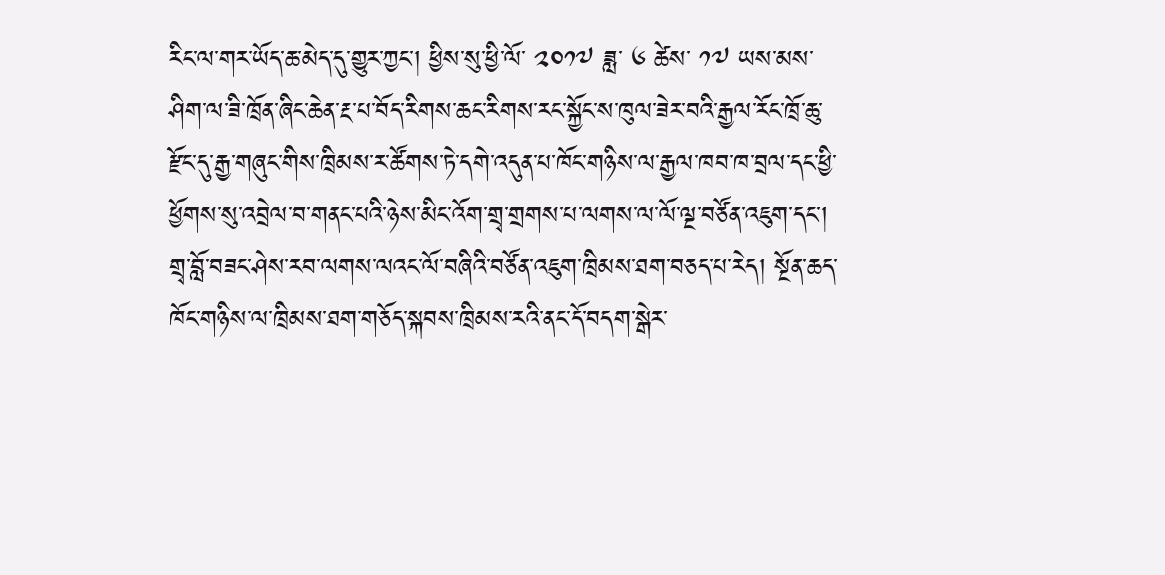རིང་ལ་གར་ཡོད་ཆ་མེད་དུ་གྱུར་ཀྱང་། ཕྱིས་སུ་ཕྱི་ལོ་ ༢༠༡༧ ཟླ་ ༦ ཚེས་ ༡༧ ཡས་མས་ཤིག་ལ་ཟི་ཁྲོན་ཞིང་ཆེན་རྔ་པ་བོད་རིགས་ཆང་རིགས་རང་སྐྱོང་ས་ཁུལ་ཟེར་བའི་རྒྱལ་རོང་ཁྲོ་ཆུ་རྫོང་དུ་རྒྱ་གཞུང་གིས་ཁྲིམས་ར་ཚོགས་ཏེ་དགེ་འདུན་པ་ཁོང་གཉིས་ལ་རྒྱལ་ཁབ་ཁ་བྲལ་དང་ཕྱི་ཕྱོགས་སུ་འབྲེལ་བ་གནང་པའི་ཉེས་མིང་འོག་གྲྭ་གྲགས་པ་ལགས་ལ་ལོ་ལྔ་བཙོན་འཇུག་དང་། གྲྭ་བློ་བཟང་ཤེས་རབ་ལགས་ལའང་ལོ་བཞིའི་བཙོན་འཇུག་ཁྲིམས་ཐག་བཅད་པ་རེད། སྔོན་ཆད་ཁོང་གཉིས་ལ་ཁྲིམས་ཐག་གཅོད་སྐབས་ཁྲིམས་རའི་ནང་དོ་བདག་སྒེར་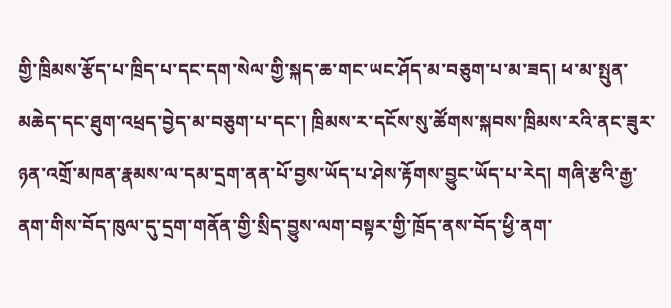གྱི་ཁྲིམས་རྩོད་པ་ཁྲིད་པ་དང་དག་སེལ་གྱི་སྐད་ཆ་གང་ཡང་ཤོད་མ་བཅུག་པ་མ་ཟད། ཕ་མ་སྤུན་མཆེད་དང་ཐུག་འཕྲད་བྱེད་མ་བཅུག་པ་དང་། ཁྲིམས་ར་དངོས་སུ་ཚོགས་སྐབས་ཁྲིམས་རའི་ནང་ཟུར་ཉན་འགྲོ་མཁན་རྣམས་ལ་དམ་དྲག་ནན་པོ་བྱས་ཡོད་པ་ཤེས་རྟོགས་བྱུང་ཡོད་པ་རེད། གཞི་རྩའི་རྒྱ་ནག་གིས་བོད་ཁུལ་དུ་དྲག་གནོན་གྱི་སྲིད་བྱུས་ལག་བསྟར་གྱི་ཁྲོད་ནས་བོད་ཕྱི་ནག་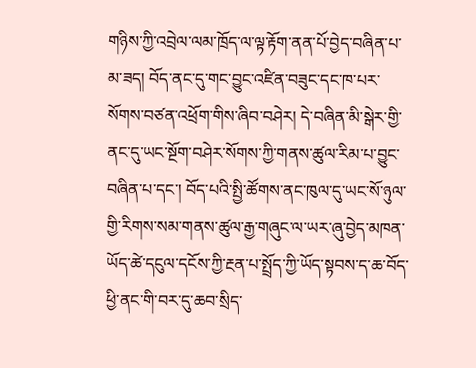གཉིས་ཀྱི་འབྲེལ་ལམ་ཁྲོད་ལ་ལྟ་རྟོག་ནན་པོ་བྱེད་བཞིན་པ་མ་ཟད། བོད་ནང་དུ་གང་བྱུང་འཛིན་བཟུང་དང་ཁ་པར་སོགས་བཙན་འཕྲོག་གིས་ཞིབ་བཤེར། དེ་བཞིན་མི་སྒེར་གྱི་ནང་དུ་ཡང་སྔོག་བཤེར་སོགས་ཀྱི་གནས་ཚུལ་རིམ་པ་བྱུང་བཞིན་པ་དང་། བོད་པའི་སྤྱི་ཚོགས་ནང་ཁུལ་དུ་ཡང་སོ་ཉུལ་གྱི་རིགས་སམ་གནས་ཚུལ་རྒྱ་གཞུང་ལ་ཡར་ཞུ་བྱེད་མཁན་ཡོད་ཚེ་དངུལ་དངོས་ཀྱི་རྔན་པ་སྤྲོད་ཀྱི་ཡོད་སྟབས་ད་ཆ་བོད་ཕྱི་ནང་གི་བར་དུ་ཆབ་སྲིད་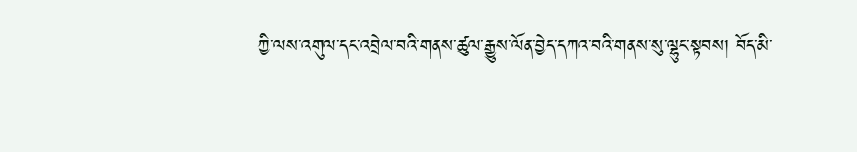ཀྱི་ལས་འགུལ་དང་འབྲེལ་བའི་གནས་ཚུལ་རྒྱུས་ལོན་བྱེད་དཀའ་བའི་གནས་སུ་ལྷུང་སྟབས། བོད་མི་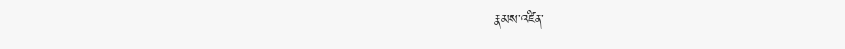རྣམས་འཛིན་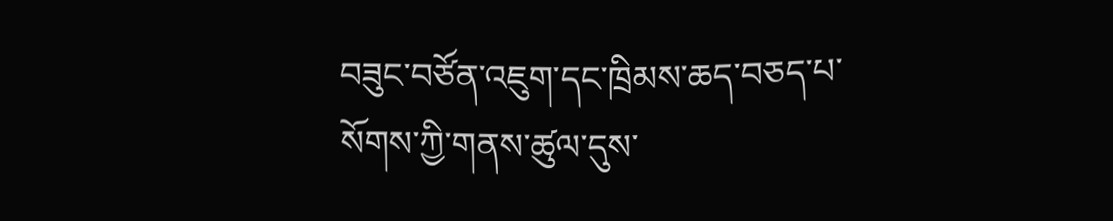བཟུང་བཙོན་འཇུག་དང་ཁྲིམས་ཆད་བཅད་པ་སོགས་ཀྱི་གནས་ཚུལ་དུས་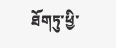ཐོགཏུ་ཕྱི་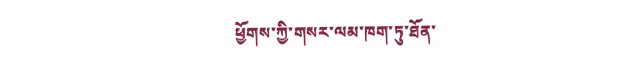ཕྱོགས་ཀྱི་གསར་ལམ་ཁག་ཏུ་ཐོན་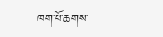ཁག་པོ་ཆགས་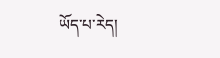ཡོད་པ་རེད།